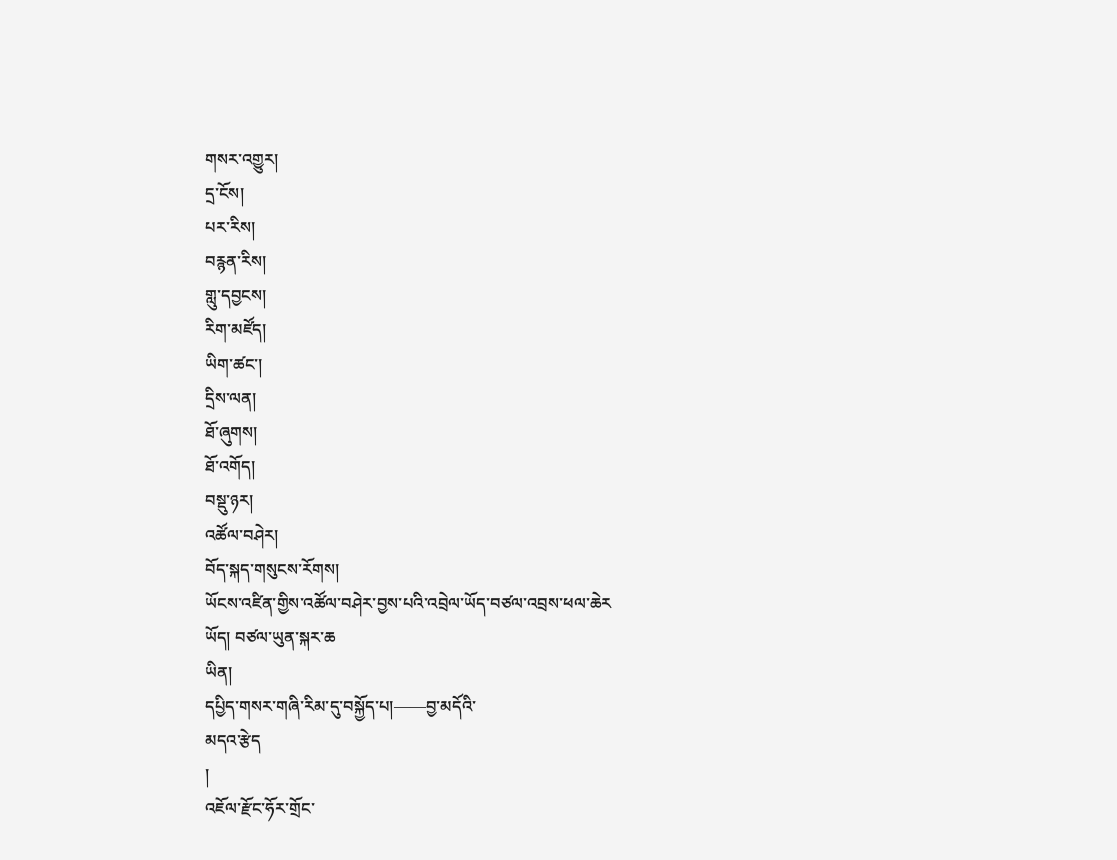གསར་འགྱུར།
དྲ་ངོས།
པར་རིས།
བརྙན་རིས།
གླུ་དབྱངས།
རིག་མཛོད།
ཡིག་ཚང་།
དྲིས་ལན།
ཐོ་ཞུགས།
ཐོ་འགོད།
བསྡུ་ཉར།
འཚོལ་བཤེར།
བོད་སྐད་གསུངས་རོགས།
ཡོངས་འཛིན་གྱིས་འཚོལ་བཤེར་བྱས་པའི་འབྲེལ་ཡོད་བཙལ་འབྲས་ཕལ་ཆེར
ཡོད། བཙལ་ཡུན་སྐར་ཆ
ཡིན།
དཔྱིད་གསར་གཞི་རིམ་དུ་བསྐྱོད་པ།——བྱ་མདོའི་
མདའ་རྩེད
།
འཇོལ་རྫོང་ཧོར་གྲོང་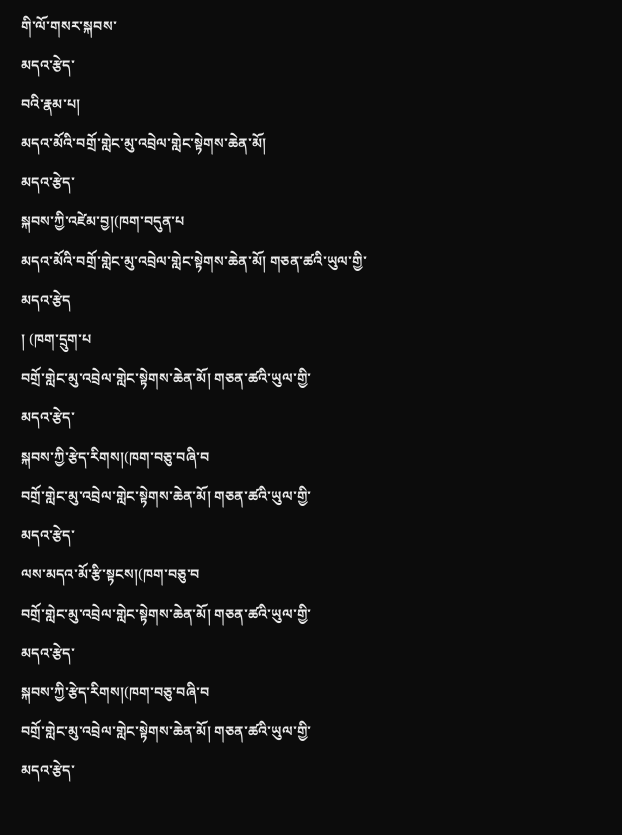གི་ལོ་གསར་སྐབས་
མདའ་རྩེད་
བའི་རྣམ་པ།
མདའ་མོའི་བགྲོ་གླེང་མུ་འབྲེལ་གླེང་སྟེགས་ཆེན་མོ།
མདའ་རྩེད་
སྐབས་ཀྱི་འཛེམ་བྱ།(ཁག་བདུན་པ
མདའ་མོའི་བགྲོ་གླེང་མུ་འབྲེལ་གླེང་སྟེགས་ཆེན་མོ། གཅན་ཚའི་ཡུལ་གྱི་
མདའ་རྩེད
། (ཁག་དྲུག་པ
བགྲོ་གླེང་མུ་འབྲེལ་གླེང་སྟེགས་ཆེན་མོ། གཅན་ཚའི་ཡུལ་གྱི་
མདའ་རྩེད་
སྐབས་ཀྱི་རྩེད་རིགས།(ཁག་བཅུ་བཞི་བ
བགྲོ་གླེང་མུ་འབྲེལ་གླེང་སྟེགས་ཆེན་མོ། གཅན་ཚའི་ཡུལ་གྱི་
མདའ་རྩེད་
ལས་མདའ་མོ་རྩི་སྟངས།(ཁག་བཅུ་བ
བགྲོ་གླེང་མུ་འབྲེལ་གླེང་སྟེགས་ཆེན་མོ། གཅན་ཚའི་ཡུལ་གྱི་
མདའ་རྩེད་
སྐབས་ཀྱི་རྩེད་རིགས།(ཁག་བཅུ་བཞི་བ
བགྲོ་གླེང་མུ་འབྲེལ་གླེང་སྟེགས་ཆེན་མོ། གཅན་ཚའི་ཡུལ་གྱི་
མདའ་རྩེད་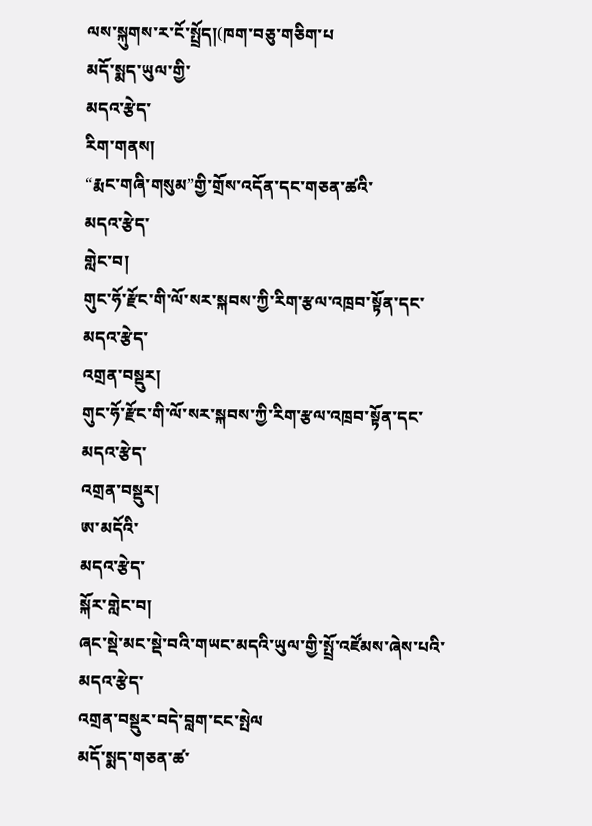ལས་སྐུགས་ར་ངོ་སྤྲོད།(ཁག་བཅུ་གཅིག་པ
མདོ་སྨད་ཡུལ་གྱི་
མདའ་རྩེད་
རིག་གནས།
“རྨང་གཞི་གསུམ”གྱི་གྲོས་འདོན་དང་གཅན་ཚའི་
མདའ་རྩེད་
གླེང་བ།
གུང་ཧོ་རྫོང་གི་ལོ་སར་སྐབས་ཀྱི་རིག་རྩལ་འཁྲབ་སྟོན་དང་
མདའ་རྩེད་
འགྲན་བསྡུར།
གུང་ཧོ་རྫོང་གི་ལོ་སར་སྐབས་ཀྱི་རིག་རྩལ་འཁྲབ་སྟོན་དང་
མདའ་རྩེད་
འགྲན་བསྡུར།
ཨ་མདོའི་
མདའ་རྩེད་
སྐོར་གླེང་བ།
ཞང་སྡེ་མང་སྡེ་བའི་གཡང་མདའི་ཡུལ་གྱི་སྤྲོ་འཛོམས་ཞེས་པའི་
མདའ་རྩེད་
འགྲན་བསྡུར་བདེ་བླག་ངང་སྤེལ
མདོ་སྨད་གཅན་ཚ་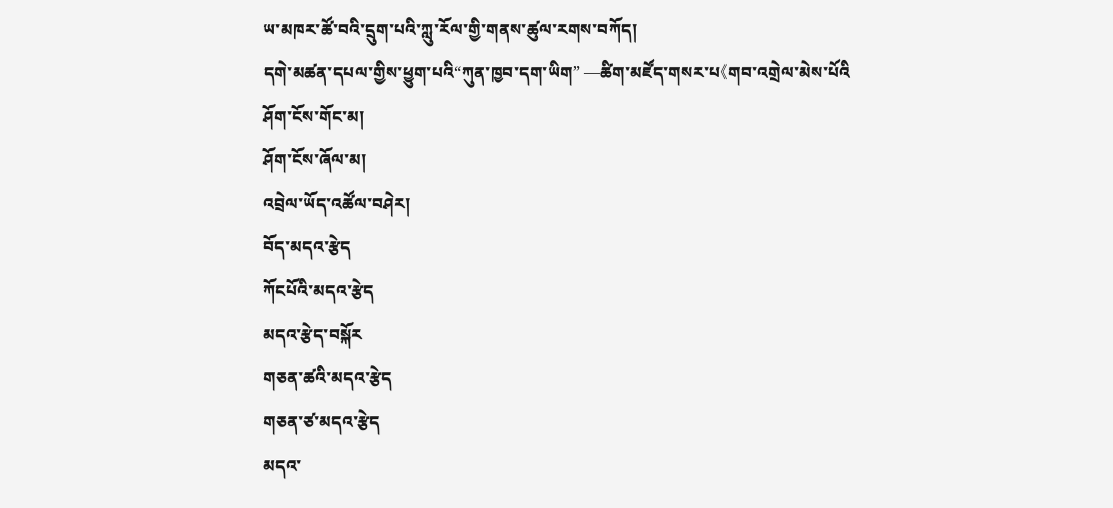ཡ་མཁར་ཚོ་བའི་དྲུག་པའི་ཀླུ་རོལ་གྱི་གནས་ཚུལ་རགས་བཀོད།
དགེ་མཚན་དཔལ་གྱིས་ཕྱུག་པའི“ཀུན་ཁྱབ་དག་ཡིག” —ཚིག་མཛོད་གསར་པ《གབ་འགྲེལ་མེས་པོའི
ཤོག་ངོས་གོང་མ།
ཤོག་ངོས་ཞོལ་མ།
འབྲེལ་ཡོད་འཚོལ་བཤེར།
བོད་མདའ་རྩེད
ཀོངཔོའི་མདའ་རྩེད
མདའ་རྩེད་བསྐོར
གཅན་ཚའི་མདའ་རྩེད
གཅན་ཙ་མདའ་རྩེད
མདའ་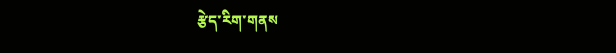རྩེད་རིག་གནས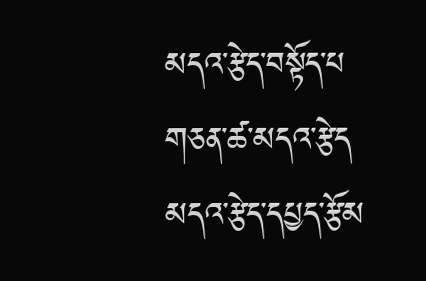མདའ་རྩེད་བསྟོད་པ
གཅན་ཚ་མདའ་རྩེད
མདའ་རྩེད་དཔྱད་རྩོམ